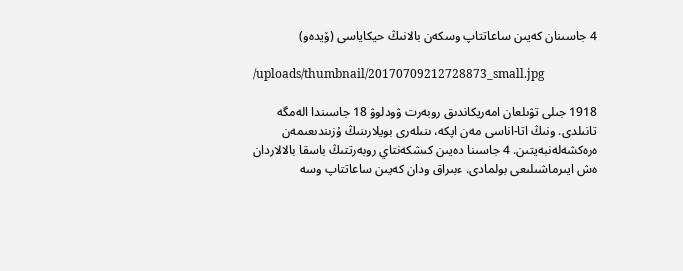4 جاسىنان كەيىن ساعاتتاپ وسكەن بالانىڭ حيكاياسى (ۆيدەو)

/uploads/thumbnail/20170709212728873_small.jpg

1918 جىلى تۋىلعان امەريكاندىق روبەرت ۋودلوۋ 18 جاسىندا الەمگە تانىلدى. ونىڭ اتا-اناسى مەن اپكە، ىنىلەرى بويلارىنىڭ ۇزىندىعىمەن ەرەكشەلەنبەيتىن. 4 جاسىنا دەيىن كىشكەنتاي روبەرتتىڭ باسقا بالالاردان ەش ايىرماشىلىعى بولمادى. ءبىراق ودان كەيىن ساعاتتاپ وسە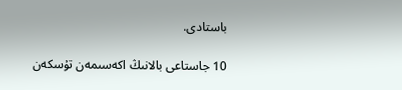باستادى.

10 جاستاعى بالانىڭ اكەسىمەن تۇسكەن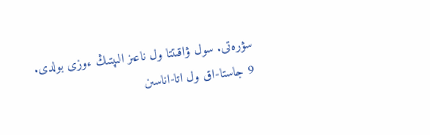سۋرەتى. سول ۋاقىتتا ول ناعىز الىپتىڭ ءوزى بولدى. 9 جاستا-اق ول اتا-اناسىن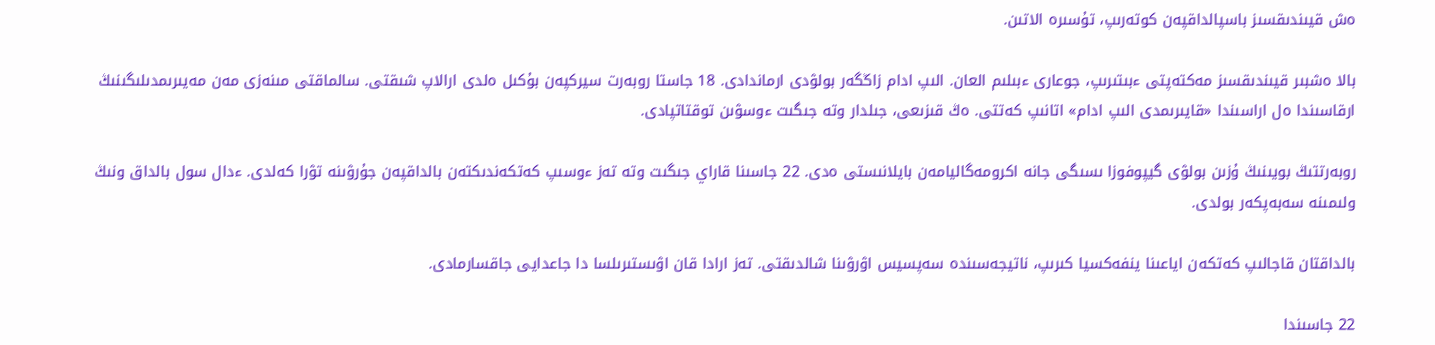ەش قيىندىقسىز باسپالداقپەن كوتەرىپ، تۇسىرە الاتىن.

بالا ەشبىر قيىندىقسىز مەكتەپتى ءبىتىرىپ، جوعارى ءبىلىم العان. الىپ ادام زاڭگەر بولۋدى ارماندادى. 18 جاستا روبەرت سيركپەن بۇكىل ەلدى ارالاپ شىقتى. سالماقتى مىنەزى مەن مەيىرىمدىلىگىنىڭ ارقاسىندا ەل اراسىندا «قايىرىمدى الىپ ادام» اتانىپ كەتتى. ەڭ قىزىعى، جىلدار وتە جىگىت ءوسۋىن توقتاتپادى.

روبەرتتىڭ بويىنىڭ ۇزىن بولۋى گيپوفوزا ىسىگى جانە اكرومەگاليامەن بايلانىستى ەدى. 22 جاسىنا قاراي جىگىت وتە تەز ءوسىپ كەتكەندىكتەن بالداقپەن جۇرۋىنە تۋرا كەلدى. ءدال سول بالداق ونىڭ ولىمىنە سەبەپكەر بولدى.

بالداقتان قاجالىپ كەتكەن اياعىنا ينفەكسيا كىرىپ، ناتيجەسىندە سەپسيس اۋرۋىنا شالدىقتى. تەز ارادا قان اۋىستىرىلسا دا جاعدايى جاقسارمادى.

22 جاسىندا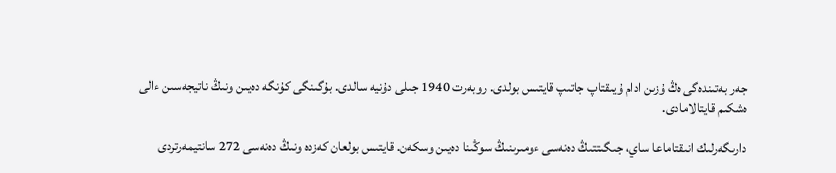جەر بەتىندەگى ەڭ ۇزىن ادام ۇيىقتاپ جاتىپ قايتىس بولدى. روبەرت 1940 جىلى دۇنيە سالدى. بۇگىنگى كۇنگە دەيىن ونىڭ ناتيجەسىن ءالى ەشكىم قايتالامادى.

دارىگەرلىك انىقتاماعا ساي، جىگىتتىڭ دەنەسى ءومىرىنىڭ سوڭىنا دەيىن وسكەن. قايتىس بولعان كەزدە ونىڭ دەنەسى 272 سانتيمەرتردى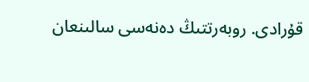قۇرادى. روبەرتتىڭ دەنەسى سالىنعان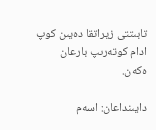تابىتتى زيراتقا دەيىن كوپ ادام كوتەرىپ بارعان ەكەن.

دايىنداعان: اسەم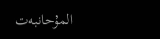المۇحانبەت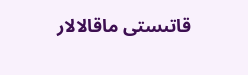قاتىستى ماقالالار